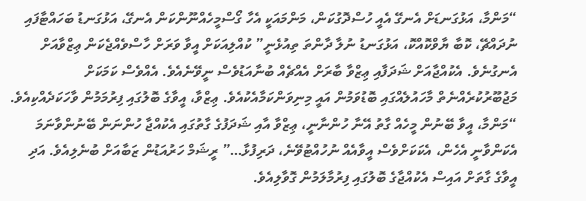“މަންމާ، އަޅުގަނޑަށް އެނގޭ އެއީ ހުސްދޮގުކަން، މަންމައަކީ އެހާ ގޯސްމީހެއްނޫންކަން އެނގޭ، އަޅުގަނޑު ބަހައްޓާފައި ނުދައްޗޭ، ކޮބާ ޔާވްކޮއްކޮ، އަޅުގަނޑު ނުލާ ދާންތަ ތިއުޅެނީ” ކުއްލިއަކަށް އީވާ ވަރަށް ހާސްވެއްޖެކަން ޢިޒްވާއަށް އެނގުނެވެ. އެކުއްޖާއަށް ޝަދަފާއި ޢިޒްވާ ބާރަށް އެއްޗެއް ބުނާއަޑުވެސް ނީވޭނެއެވެ. އެއްވެސް ކަމަކަށް މަޖުބޫރުކުރެއްނެތް މާހައުލެއްގައި ބޮޑުވަމުން އައީ މިނިވަންކަމާއެކުއެވެ. ޢިޒްވާ، އީވާގެ ބޮލުގައި ފިރުމަމުން ވާހަކަދެއްކިއެވެ.
“މަންމާ، އީވާ ބޭނުން މީހެއް ގާތު އޭނާ ހުންނާނީ، ޢިޒްވާ އާއި ޝަދަފުގެ ގާތުގައި އެކުއްޖާ ހުންނަން ބޭނުންވާނަމަ އެކަންވާނީ އެހެން، އެކަކަށްވެސް އީވާއެއް ނުހުއްޓުވޭނެ، ދަރިފުޅާ…” ރީޝަމް ހަރުއަޑުން ޒަބާއަށް ބުނެލިއެވެ. އަދި އީވާގެ ގާތަށް އައިސް އެކުއްޖާގެ ބޮލުގައި ފިރުމާލަމުން ގޮވާލިއެވެ.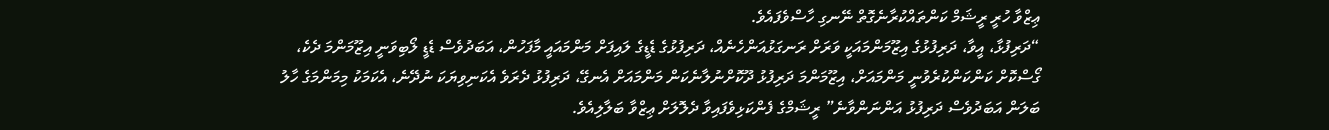ޢިޒްވާ ހުރީ ރީޝަމް ކަންތައްކުރާނެގޮތް ނޭނގި ހާސްވެފައެވެ.
“ދަރިފުޅާ، އީވާ، ދަރިފުޅުގެ އިޒޫމަންމައަކީ ވަރަށް ރަނގަޅުއަންހެނެއް، ދަރިފުޅުގެ ޑެޑީގެ ލައިފަށް މަންމައައީ މާފަހުން، އަބަދުވެސް ޑެޑީ ލޯބިވަނީ އިޒޫމަންމަ ދެކެ، ގޯސްކޮށް ކަންކަންކުރެވުނީ މަންމައަށް، އިޒޫމަންމަ ދަރިފުޅު ދޫކޮށްނުލާނެކަން މަންމައަށް އެނގޭ، ދަރިފުޅު ދެރަވެ އެކަނިވިޔަކަ ނުދޭނެ، އެކަމަކު މިމަންމަގެ ހާލު ބަލަން އަބަދުވެސް ދަރިފުޅު އަންނަންވާނެ” ރީޝަމްގެ ފެންކަޅިވެފައިވާ ދެލޮލަށް ޢިޒްވާ ބަލާލިއެވެ.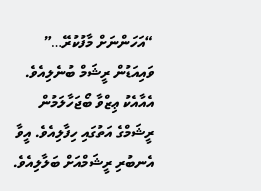“އަހަންނަށް މާފުކުރޭ…” ވައިއަޑުން ރީޝަމް ބުނެލިއެވެ. އެއާއެކު ޢިޒްވާ ބޯޖަހާލަމުން ރީޝަމްގެ އަތުގައި ހިފާލިއެވެ. އީވާ އެނބުރި ރީޝަމްއަށް ބަލާލިއެވެ.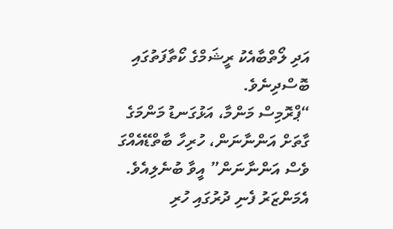އަދި ލޯތްބާއެކު ރީޝަމްގެ ކޯތާފަތުގައި ބޮސްދިނެވެ.
“ޕްރޮމިސް މަންމާ، އަޅުގަނޑު މަންމަގެ ގާތަށް އަންނާނަން، ހުރިހާ ބާތްޑޭއެއްގަ ވެސް އަންނާނަން” އީވާ ބުނެލިއެވެ. އެމަންޒަރު ފެނި ދުރުގައި ހުރި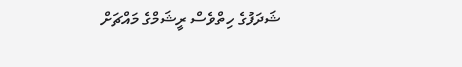ޝަދަފުގެ ހިތްވެސް ރީޝަމްގެ މައްޗަށް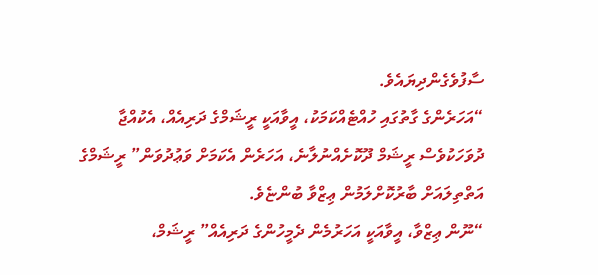ސާފުވެގެންދިޔައެވެ.
“އަހަރެންގެ ގާތުގައި ހުއްޓެއްކަމަކު، އީވާއަކީ ރީޝަމްގެ ދަރިއެއް، އެކުއްޖާ ދުވަހަކުވެސް ރީޝަމް ދޫކޮށެއްނުލާނެ، އަހަރެން އެކަމަށް ވަޢުދުވަން” ރީޝަމްގެ އަތްތިލައަށް ބާރުކޮށްލަމުން ޢިޒްވާ ބުންޏެވެ.
“ނޫން ޢިޒްވާ، އީވާއަކީ އަހަރުމެން ދެމީހުންގެ ދަރިއެއް” ރީޝަމް،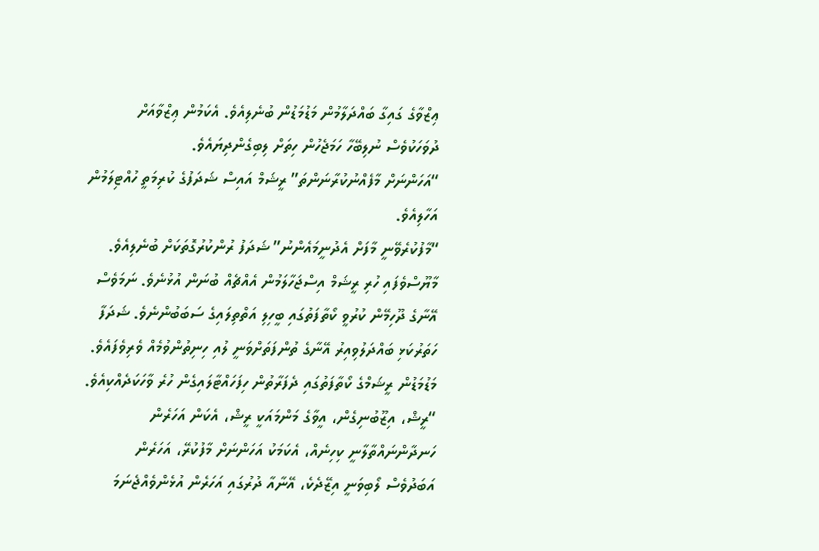ޢިޒްވާގެ ގައިގާ ބައްދަލާމުން މަޑުމަޑުން ބުނެލިއެވެ. އެކަމުން ޢިޒްވާއަށް ދުވަހަކުވެސް ނުލިބޭހާ ހަމަޖެހުން ހިތަށް ލިބިގެންދިޔައެވެ.
“އަހަންނަށް މާފެއްނުކުރާނަންތަ” ރީޝަމް އައިސް ޝަދަފުގެ ކުރިމަތީ ހުއްޓިލަމުން އަހާލިއެވެ.
“މާފުކުރެވޭނީ މާފަށް އެދުނީމައެންނު” ޝަދަފު ރުންކުރުގޮތަކަށް ބުނެލިއެވެ. މާޔޫސްވެފައި ހުރި ރީޝަމް އިސްޖަހާލަމުން އެއްޗެއް ބުނަން އުޅުނެވެ. ނަމަވެސް އޭނާގެ ދޫހިމޭން ކުރުވީ ކޯތާފަތުގައި ބީހިލި އަތްތިލައިގެ ސަބަބުންނެވެ. ޝަދަފާ ހަތަރުކަޅި ބައްދަލުވިއިރު އޭނާގެ ތުންފަތަށްވަނީ ލުއި ހިނިތުންވުމެއް ވެރިވެފައެވެ. މަޑުމަޑުން ރީޝަމްގެ ކޯތާފަތުގައި ދެފަރާތުން ހިފަހައްޓާލައިގެން ހުރެ ވާހަކަދެއްކިއެވެ.
“ރީޝް، އިޒޫބުނިގެން، އީވާގެ މަންމައަކީ ރީޝް، އެކަން އަހަރެން ހަނދާންނައްތާލާނީ ކިހިނެއް، އެކަމަކު އަހަންނަށް މާފުކުރޭ، އަހަރެން އަބަދުވެސް ލޯބިވަނީ އިޒޭދެކެ، އޭނާއާ ދުރުގައި އަހަރެން އުޅެންވެއްޖެނަމަ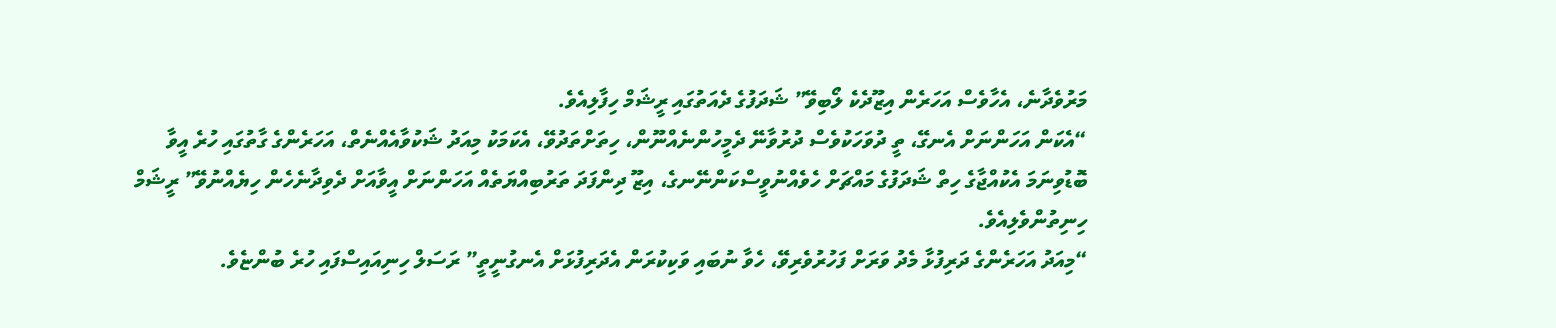މަރުވެދާނެ، އެހާވެސް އަހަރެން އިޒޫދެކެ ލޯބިވޭ” ޝަދަފުގެ ދެއަތުގައި ރީޝަމް ހިފާލިއެވެ.
“އެކަން އަހަންނަށް އެނގޭ، ތީ ދުވަހަކުވެސް ދުރުވާނޭ ދެމީހުންނެއްނޫން، ހިތަށްތަދުވޭ، އެކަމަކު މިއަދު ޝަކުވާއެއްނެތް، އަހަރެންގެ ގާތުގައި ހުރެ އީވާ ބޮޑުވިނަމަ އެކުއްޖާގެ ހިތް ޝަދަފުގެ މައްޗަށް ހެވެއްނުވީސްކަންނޭނގެ، އިޒޫ ދިންފަދަ ތަރުބިއްޔަތެއް އަހަންނަށް އީވާއަށް ދެވިދާނެހެން ހިޔެއްނުވޭ” ރީޝަމް ހިނިތުންވެލިއެވެ.
“މިއަދު އަހަރެންގެ ދަރިފުޅާ މެދު ވަރަށް ފަހުރުވެރިވޭ، ހެވާ ނުބައި ވަކިކުރަން އެދަރިފުޅަށް އެނގުނީތީ” ރަސަލް ހިނިއައިސްފައި ހުރެ ބުންޏެވެ.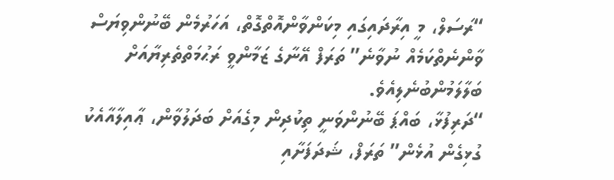“ރަސަލް، މީ އިރާދައިގައި މިކަންވާންއޮތްގޮތް، އަހަރުމެން ބޭނުންވިޔަސް ވާންނެތްކަމެއް ނުވާނެ” ތަރަފް އޭނާގެ ޒަމާންވީ ރަޙުމަތްތެރިޔާއަށް ބަލާލަމުންބުނެލިއެވެ.
“ދަރިފުޅާ، ބައްޕަ ބޭނުންވަނީ ތިކުދިން މިގެއަށް ބަދަލުވާން، ޢާއިލާއާއެކު ގުޅިގެން އުޅެން” ތަރަފް، ޝަދަފަށާއި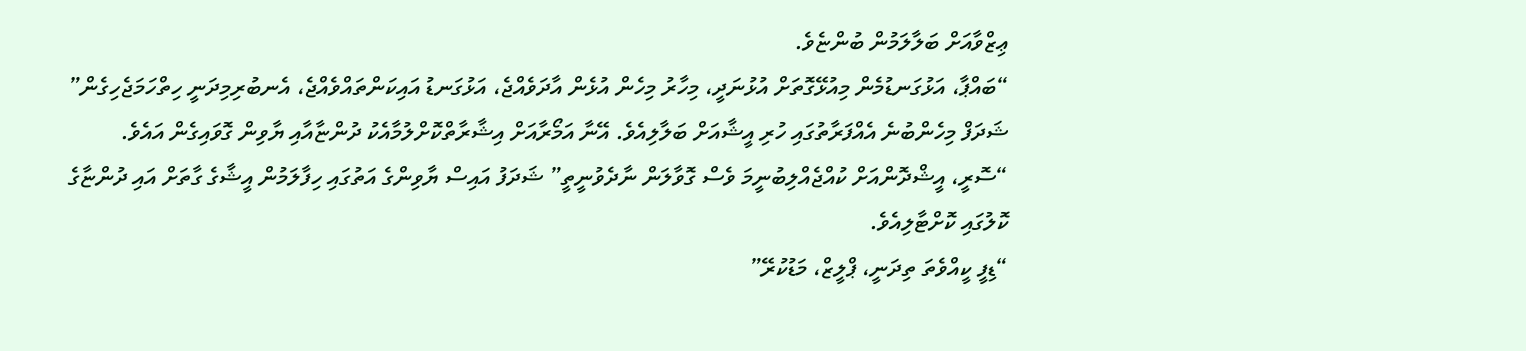ޢިޒްވާއަށް ބަލާލަމުން ބުންޏެވެ.
“ބައްޕާ، އަޅުގަނޑުމެން މިއުޅޭގޮތަށް އުޅުނަދީ، މިހާރު މިހެން އުޅެން އާދަވެއްޖެ، އަޅުގަނޑު އައިކަންތައްވެއްޖެ، އެނބުރިމިދަނީ ހިތްހަމަޖެހިގެން” ޝަދަފް މިހެންބުނެ އެއްފަރާތުގައި ހުރި އީޝާއަށް ބަލާލިއެވެ. އޭނާ އަމޯރާއަށް އިޝާރާތްކޮށްލުމާއެކު ދުންޏާއާއި ޔާވިން ގޮވައިގެން އައެވެ.
“ސޮރީ، އީޝްދޮންއަށް ކުއްޖެއްލިބުނީމަ ވެސް ގޮވާލަން ނާދެވުނީތީ” ޝަދަފު އައިސް ޔާވިންގެ އަތުގައި ހިފާލަމުން އީޝާގެ ގާތަށް އައި ދުންޏާގެ ކޮލުގައި ކޮށްޓާލިއެވެ.
“ޑިފީ ކީއްވެތަ ތިދަނީ، ޕްލީޒް، މަޑުކުރޭ”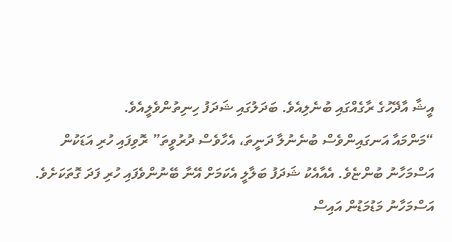އީޝާ އާދޭހުގެ ރާގެއްގައި ބުނެލިއެވެ. ބަދަލުގައި ޝަދަފު ހިނިތުންވެލީއެވެ.
“މަންމައާ އަނގައިންވެސް ބުނެނުލާ ދަނީތަ، އެހާވެސް ދުރުވީތަ” ރޮވިފައި ހުރި އަޑަކުން އަސްމަހާނު ބުންޏެވެ. އެއާއެކު ޝަދަފު ބަލާލީ އެކަމަށް އޭނާ ބޭނުންވެފައި ހުރި ފަދަ ގޮތަކަށެވެ. އަސްމަހާނު މަޑުމަޑުން އައިސް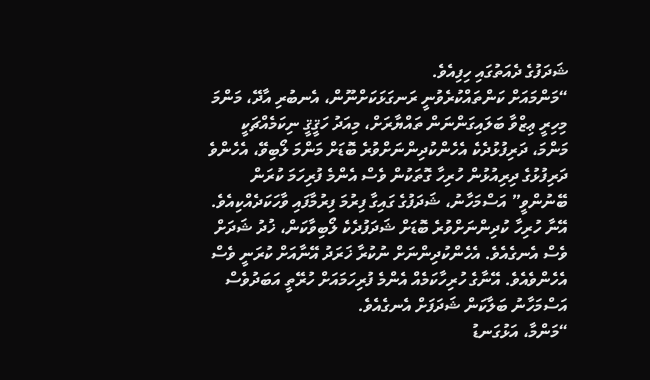ޝަދަފުގެ ދެއަތުގައި ހިފިއެވެ.
“މަންމައަށް ކަންތައްކުރެވުނީ ރަނގަޅަކަށްނޫން، އެނބުރި އާދޭ، މަންމަ މިހިރީ ޢިޒްވާ ބަލައިގަންނަން ތައްޔާރަށް، މިއަދު ހަޤީޤީ ނިކަމެއްޗަކީ މަންމަ، ދަރިފުޅުދެކެ އެހެންކުދިންނަށްވުރެ ބޮޑަށް މަންމަ ލޯބިވޭ، އެހެންވެ ދަރިފުޅުގެ ދިރިއުޅުން ހުރިހާ ގޮތަކުން ވެސް އެންމެ ފުރިހަމަ ކުރަން ބޭނުންވީ” އަސްމަހާނު، ޝަދަފުގެ ގައިގާ ފިރުމަ ފިރުމާފައި ވާހަކަދެއްކިއެވެ. އޭނާ ހުރިހާ ކުދިންނަށްވުރެ ބޮޑަށް ޝަދަފުދެކެ ލޯބިވާކަން، ޚުދު ޝަދަށް ވެސް އެނގެއެވެ. އެހެންކުދިންނަށް ނުކުރާ ޚަރަދު އޭނާއަށް ކުރަނީ ވެސް އެހެންވެއެވެ. އޭނާގެ ހުރިހާކަމެއް އެންމެ ފުރިހަމައަށް ހުރޭތީ އަބަދުވެސް އަސްމަހާނު ބަލާކަން ޝަދަފަށް އެނގެއެވެ.
“މަންމާ، އަޅުގަނޑު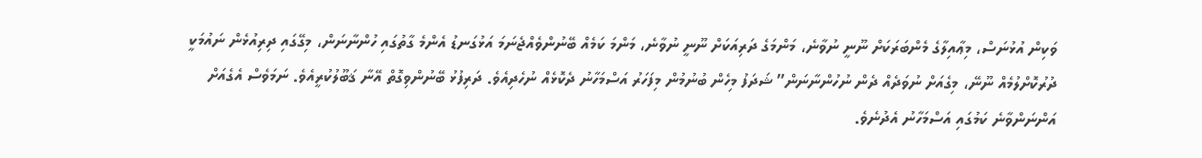ވަކިން އުޅުނަސް، މިޢާއިލާގެ މެންބަރަކަށް ނޫނީ ނުވާނެ، މަންމަގެ ދަރިއަކަށް ނޫނީ ނުވާނެ، މަންމަ ކަމެއް ބޭނުންވެއްޖެނަމަ އަޅުގަނޑު އެންމެ ގާތުގައި ހުންނާނަން، މިގޭގައި ދިރިއުޅެން ނައުމަކީ ދުރުކޮށްލުމެއް ނޫނޭ، މިގެއަށް ނުވަދެއް ދެން ނުހުންނާނަން” ޝަދަފު މިހެން ބުނުމުން މިފަހަރު އަސްމަހާނު ދެކޮޅެއް ނުހެދިއެވެ. ދަރިފުޅު ބޭނުންވިގޮތް އޭނާ ޤަބޫލުކުރީއެވެ. ނަމަވެސް އެގެއަށް އަންނަންވާނެ ކަމުގައި އަސްމަހާނު އެދުނެވެ.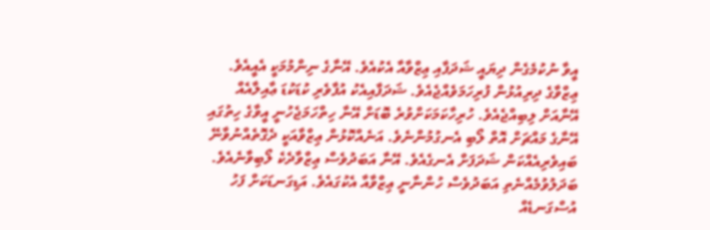އީވާ ނުކުމެގެން ދިޔައީ ޝަދަފާއި ޢިޒްވާއާ އެކުއެވެ. އޭނާގެ ނިންމުމަކީ އެއީއެވެ. ޢިޒްވާގެ ދިރިއުޅުން ފުރިހަމަވެއްޖެއެވެ. ޝަދަފާއިއެކު އުފާވެރި ކުޑަކުޑަ ޢާއިލާއެއް އޭނާއަށް ލިބިއްޖެއެވެ. ހުރިހާކަމަކަށްވުރެ ބޮޑަށް އޭނާ ހިތްހަމަޖެހުނީ އީވާގެ ހިތުގައި އޭނާގެ މައްޗަށް އޮތް ލޯބި އެނގުމުންނެވެ. އަނެއްކޮޅުން ޢިޒްވާއަކީ ދެގޮތެއްނުވާނޭ ބައިވެރިއެއްކަން ޝަދަފަށް އެނގެއެވެ. އޭނާ އަބަދުވެސް ޢިޒްވާދެކެ ލޯބިވާނެއެވެ. ބަދަލުވުމެއްނެތި އަބަދުވެސް ހުންނާނީ ޢިޒްވާއާ އެކުގައެވެ. އަޑިގަނޑަކަށް ފަހު އުސްގަނޑެއް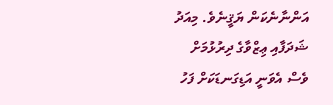އަންނާނެކަން ޔަޤީނެވެ. މިއަދު ޝަދަފާއި ޢިޒްވާގެ ދިރުޅުމަށް ވެސް އެވަނީ އަޑިގަނޑަކަށް ފަހު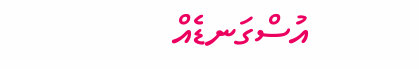އުސްގަނޑެއް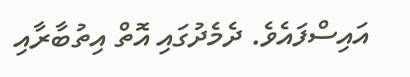އައިސްފައެވެ. ދެމެދުގައި އޮތް އިތުބާރާއި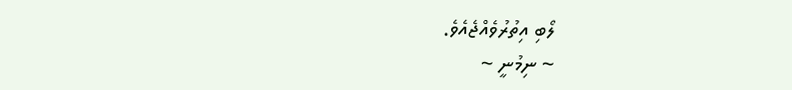ލޯބި އިތުރުވެއްޖެއެވެ.
~ ނިމުނީ ~